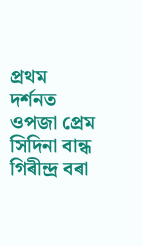প্ৰথম দৰ্শনত ওপজা প্ৰেম
সিদিনা বান্ধ গিৰীন্দ্ৰ বৰা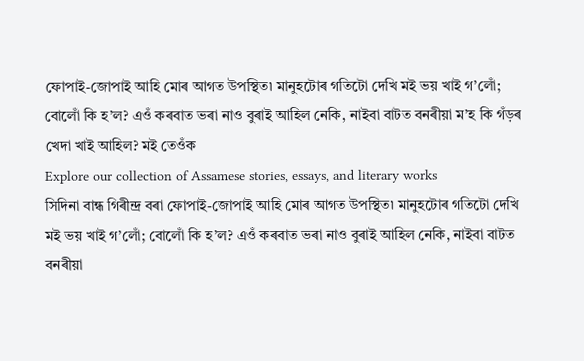ফোপাই-জোপাই আহি মোৰ আগত উপস্থিত৷ মানুহটোৰ গতিটো দেখি মই ভয় খাই গ’লোঁ; বোলোঁ কি হ’ল? এওঁ কৰবাত ভৰা নাও বুৰাই আহিল নেকি, নাইবা বাটত বনৰীয়া ম’হ কি গঁড়ৰ খেদা খাই আহিল? মই তেওঁক
Explore our collection of Assamese stories, essays, and literary works
সিদিনা বান্ধ গিৰীন্দ্ৰ বৰা ফোপাই-জোপাই আহি মোৰ আগত উপস্থিত৷ মানুহটোৰ গতিটো দেখি মই ভয় খাই গ’লোঁ; বোলোঁ কি হ’ল? এওঁ কৰবাত ভৰা নাও বুৰাই আহিল নেকি, নাইবা বাটত বনৰীয়া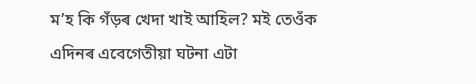ম’হ কি গঁড়ৰ খেদা খাই আহিল? মই তেওঁক
এদিনৰ এবেগেতীয়া ঘটনা এটা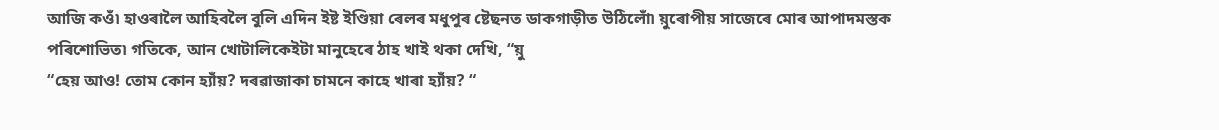আজি কওঁ৷ হাওৰালৈ আহিবলৈ বুলি এদিন ইষ্ট ইণ্ডিয়া ৰেলৰ মধুপুৰ ষ্টেছনত ডাকগাড়ীত উঠিলোঁ৷ য়ুৰোপীয় সাজেৰে মোৰ আপাদমস্তক পৰিশোভিত৷ গতিকে, আন খোটালিকেইটা মানুহেৰে ঠাহ খাই থকা দেখি, “য়ু
“হেয় আও! তোম কোন হ্যাঁয়? দৰৱাজাকা চামনে কাহে খাৰা হ্যাঁয়? “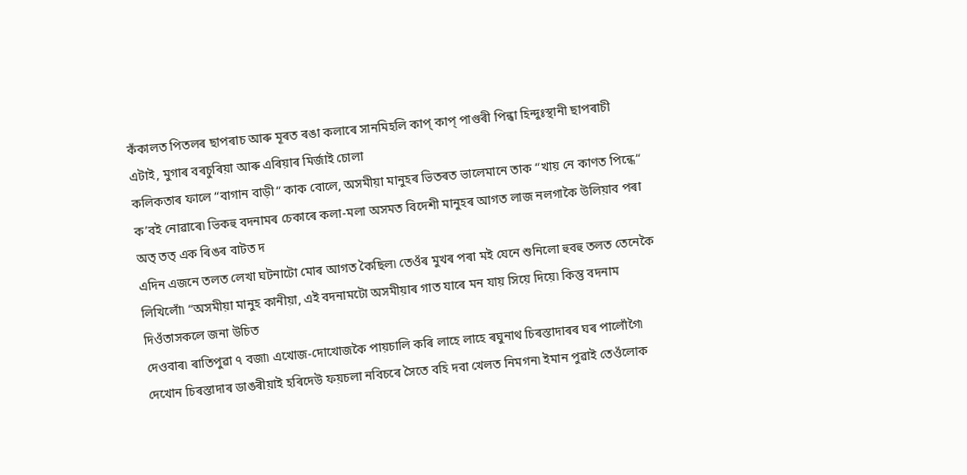কঁকালত পিতলৰ ছাপৰাচ আৰু মূৰত ৰঙা কলাৰে সানমিহলি কাপ্ কাপ্ পাগুৰী পিন্ধা হিন্দুঃস্থানী ছাপৰাচী এটাই, মুগাৰ বৰচুৰিয়া আৰু এৰিয়াৰ মিৰ্জাই চোলা
কলিকতাৰ ফালে “বাগান বাড়ী“ কাক বোলে, অসমীয়া মানুহৰ ভিতৰত ভালেমানে তাক “খায় নে কাণত পিন্ধে“ ক’বই নোৱাৰে৷ ভিকহু বদনামৰ চেকাৰে কলা-মলা অসমত বিদেশী মানুহৰ আগত লাজ নলগাকৈ উলিয়াব পৰা অত্ তত্ এক ৰিঙৰ বাটত দ
এদিন এজনে তলত লেখা ঘটনাটো মোৰ আগত কৈছিল৷ তেওঁৰ মুখৰ পৰা মই যেনে শুনিলো হুবহু তলত তেনেকৈ লিখিলোঁ৷ “অসমীয়া মানুহ কানীয়া, এই বদনামটো অসমীয়াৰ গাত যাৰে মন যায় সিয়ে দিয়ে৷ কিন্তু বদনাম দিওঁতাসকলে জনা উচিত
দেওবাৰ৷ ৰাতিপুৱা ৭ বজা৷ এখোজ-দোখোজকৈ পায়চালি কৰি লাহে লাহে ৰঘুনাথ চিৰস্তাদাৰৰ ঘৰ পালোঁগৈ৷ দেখোন চিৰস্তাদাৰ ডাঙৰীয়াই হৰিদেউ ফয়চলা নবিচৰে সৈতে বহি দবা খেলত নিমগন৷ ইমান পুৱাই তেওঁলোক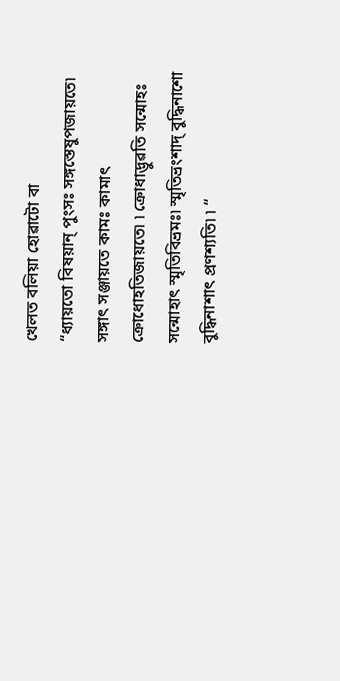খেলত বলিয়া হোৱাটো বা
“ধ্যায়তো বিষয়ান্ পুংসঃ সঙ্গস্তেষুপজায়তে৷ সঙ্গাৎ সঞ্জায়তে কামঃ কামাৎ ক্ৰোধোহতিজায়তে৷ ৷ ক্ৰোধাদ্ভুৱতি সন্মোহঃ সন্মোহাৎ স্মৃতিবিভ্ৰমঃ৷ স্মৃতিভ্ৰংশাদ্ বুদ্ধিনাশো বুদ্ধিনাশাৎ প্ৰণশ্যতি৷ ৷ “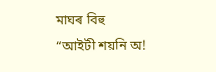মাঘৰ বিহু
“আইটী শয়নি অ!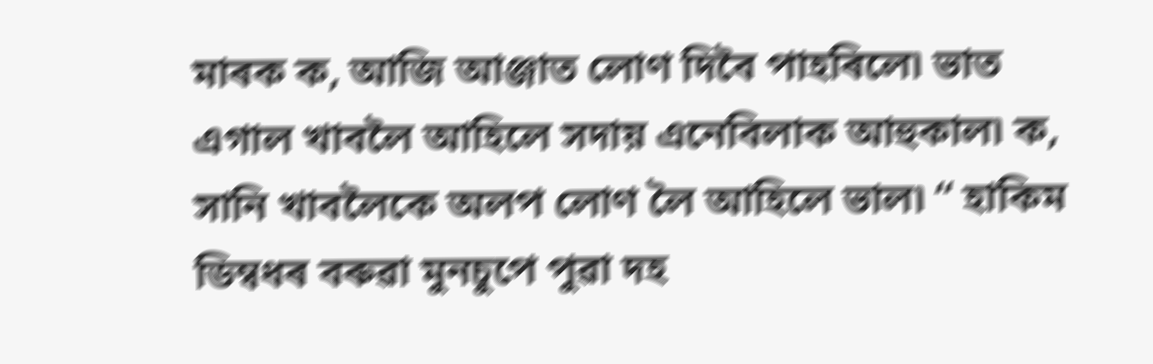মাৰক ক, আজি আঞ্জাত লোণ দিবৈ পাহৰিলে৷ ভাত এগাল খাবলৈ আহিলে সদায় এনেবিলাক আহুকাল৷ ক, সানি খাবলৈকে অলপ লোণ লৈ আহিলে ভাল৷ “ হাকিম ডিম্বধৰ বৰুৱা মুনচুপে পুৱা দহ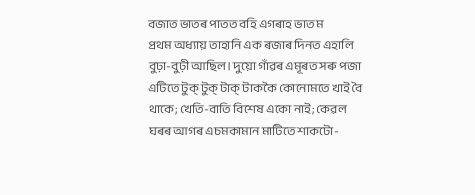বজাত ভাতৰ পাতত বহি এগৰাহ ভাত ম
প্ৰথম অধ্যায় তাহানি এক ৰজাৰ দিনত এহালি বুঢ়া-বুঢ়ী আছিল। দুয়ো গাঁৱৰ এমূৰত সৰু পজা এটিতে টুক্ টুক্ টাক্ টাককৈ কোনোমতে খাই বৈ থাকে; খেতি-বাতি বিশেষ একো নাই; কেৱল ঘৰৰ আগৰ এচমকামান মাটিতে শাকটো-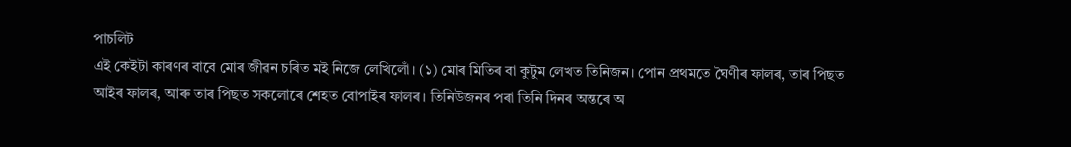পাচলিট
এই কেইটা কাৰণৰ বাবে মোৰ জীৱন চৰিত মই নিজে লেখিলোঁ। (১) মোৰ মিতিৰ বা কুটুম লেখত তিনিজন। পোন প্ৰথমতে ঘৈণীৰ ফালৰ, তাৰ পিছত আইৰ ফালৰ, আৰু তাৰ পিছত সকলোৰে শেহত বোপাইৰ ফালৰ। তিনিউজনৰ পৰা তিনি দিনৰ অন্তৰে অ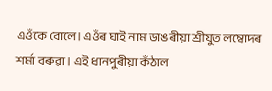এওঁকে বোলে। এওঁৰ ঘাই নাম ডাঙৰীয়া শ্ৰীযুত লম্বোদৰ শৰ্মা বৰুৱা। এই ধানপুৰীয়া কঁঠাল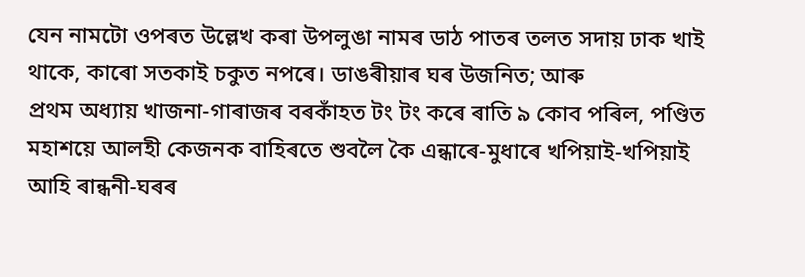যেন নামটো ওপৰত উল্লেখ কৰা উপলুঙা নামৰ ডাঠ পাতৰ তলত সদায় ঢাক খাই থাকে, কাৰো সতকাই চকুত নপৰে। ডাঙৰীয়াৰ ঘৰ উজনিত; আৰু
প্ৰথম অধ্যায় খাজনা-গাৰাজৰ বৰকাঁহত টং টং কৰে ৰাতি ৯ কোব পৰিল, পণ্ডিত মহাশয়ে আলহী কেজনক বাহিৰতে শুবলৈ কৈ এন্ধাৰে-মুধাৰে খপিয়াই-খপিয়াই আহি ৰান্ধনী-ঘৰৰ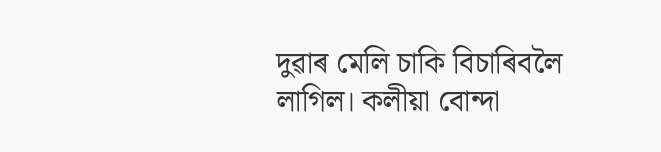দুৱাৰ মেলি চাকি বিচাৰিবলৈ লাগিল। কলীয়া বোন্দা